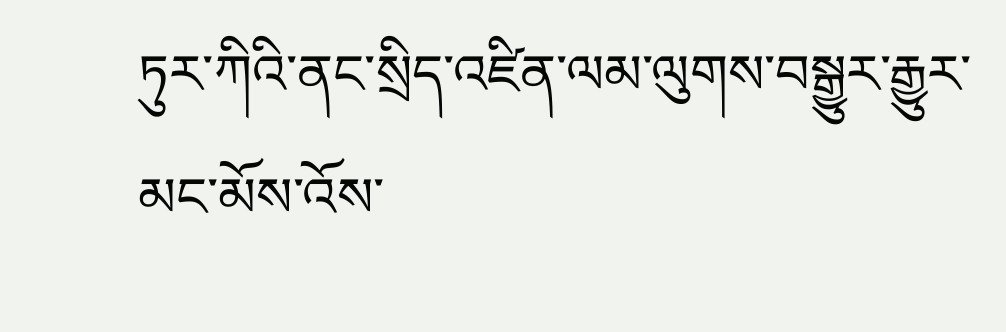ཏུར་ཀིའི་ནང་སྲིད་འཛིན་ལམ་ལུགས་བསྒྱུར་རྒྱུར་མང་མོས་འོས་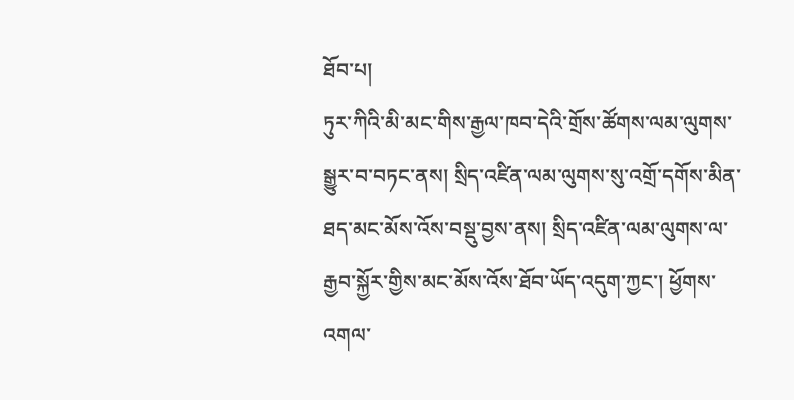ཐོབ་པ།
ཏུར་ཀིའི་མི་མང་གིས་རྒྱལ་ཁབ་དེའི་གྲོས་ཚོགས་ལམ་ལུགས་སྒྱུར་བ་བཏང་ནས། སྲིད་འཛིན་ལམ་ལུགས་སུ་འགྲོ་དགོས་མིན་ཐད་མང་མོས་འོས་བསྡུ་བྱས་ནས། སྲིད་འཛིན་ལམ་ལུགས་ལ་རྒྱབ་སྐྱོར་གྱིས་མང་མོས་འོས་ཐོབ་ཡོད་འདུག་ཀྱང་། ཕྱོགས་འགལ་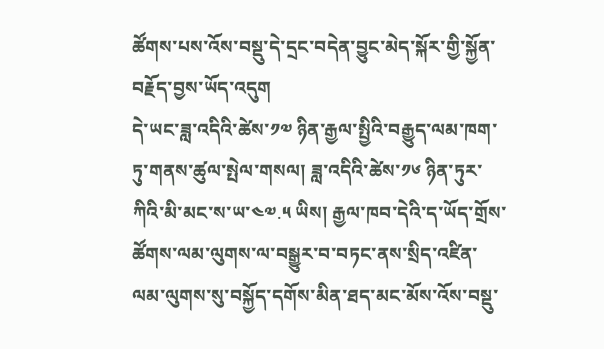ཚོགས་པས་འོས་བསྡུ་དེ་དྲང་བདེན་བྱུང་མེད་སྐོར་གྱི་སྐྱོན་བརྗོད་བྱས་ཡོད་འདུག
དེ་ཡང་ཟླ་འདིའི་ཚེས་༡༧ ཉིན་རྒྱལ་སྤྱིའི་བརྒྱུད་ལམ་ཁག་ཏུ་གནས་ཚུལ་སྤེལ་གསལ། ཟླ་འདིའི་ཚེས་༡༦ ཉིན་ཏུར་ཀིའི་མི་མང་ས་ཡ་༤༧.༥ ཡིས། རྒྱལ་ཁབ་དེའི་ད་ཡོད་གྲོས་ཚོགས་ལམ་ལུགས་ལ་བསྒྱུར་བ་བཏང་ནས་སྲིད་འཛིན་ལམ་ལུགས་སུ་བསྐྱོད་དགོས་མིན་ཐད་མང་མོས་འོས་བསྡུ་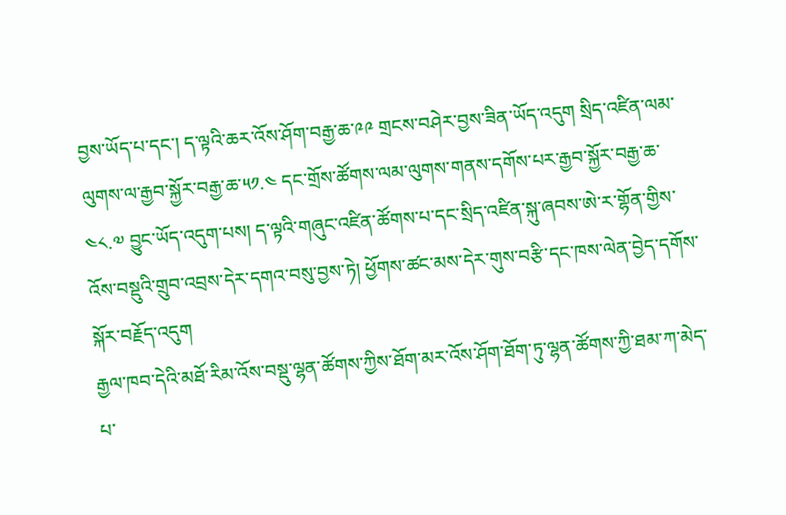བྱས་ཡོད་པ་དང་། ད་ལྟའི་ཆར་འོས་ཤོག་བརྒྱ་ཆ་༩༩ གྲངས་བཤེར་བྱས་ཟིན་ཡོད་འདུག སྲིད་འཛིན་ལམ་ལུགས་ལ་རྒྱབ་སྐྱོར་བརྒྱ་ཆ་༥༡.༤ དང་གྲོས་ཚོགས་ལམ་ལུགས་གནས་དགོས་པར་རྒྱབ་སྐྱོར་བརྒྱ་ཆ་༤༨.༧ བྱུང་ཡོད་འདུག་པས། ད་ལྟའི་གཞུང་འཛིན་ཚོགས་པ་དང་སྲིད་འཛིན་སྐུ་ཞབས་ཨེ་ར་གྷོན་གྱིས་འོས་བསྡུའི་གྲུབ་འབྲས་དེར་དགའ་བསུ་བྱས་ཏེ། ཕྱོགས་ཚང་མས་དེར་གུས་བརྩི་དང་ཁས་ལེན་བྱེད་དགོས་སྐོར་བརྗོད་འདུག
རྒྱལ་ཁབ་དེའི་མཐོ་རིམ་འོས་བསྡུ་ལྷན་ཚོགས་ཀྱིས་ཐོག་མར་འོས་ཤོག་ཐོག་ཏུ་ལྷན་ཚོགས་ཀྱི་ཐམ་ཀ་མེད་པ་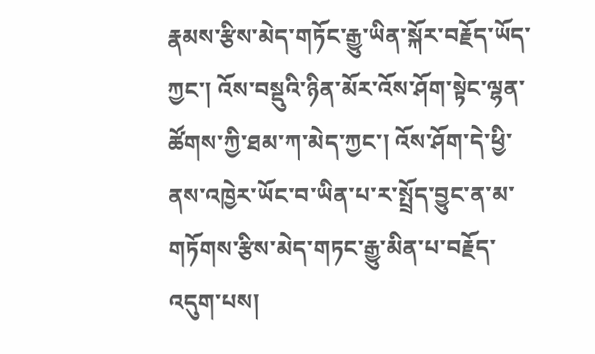རྣམས་རྩིས་མེད་གཏོང་རྒྱུ་ཡིན་སྐོར་བརྗོད་ཡོད་ཀྱང་། འོས་བསྡུའི་ཉིན་མོར་འོས་ཤོག་སྟེང་ལྷན་ཚོགས་ཀྱི་ཐམ་ཀ་མེད་ཀྱང་། འོས་ཤོག་དེ་ཕྱི་ནས་འཁྱེར་ཡོང་བ་ཡིན་པ་ར་སྤྲོད་བྱུང་ན་མ་གཏོགས་རྩིས་མེད་གཏང་རྒྱུ་མིན་པ་བརྗོད་འདུག་པས།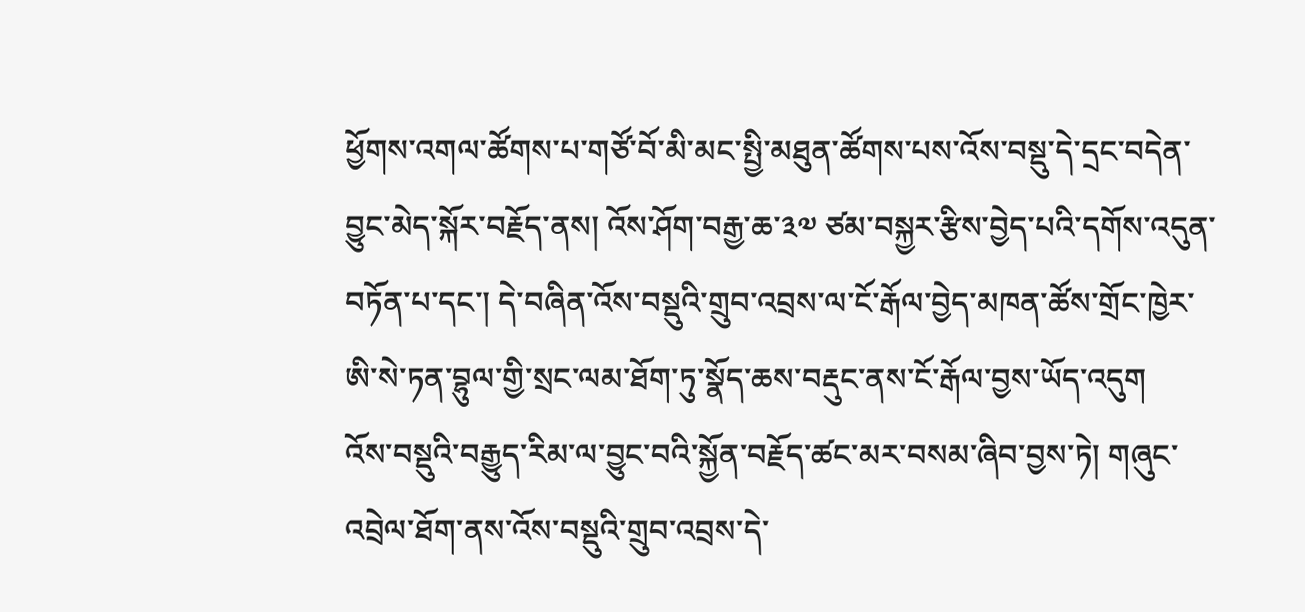ཕྱོགས་འགལ་ཚོགས་པ་གཙོ་བོ་མི་མང་སྤྱི་མཐུན་ཚོགས་པས་འོས་བསྡུ་དེ་དྲང་བདེན་བྱུང་མེད་སྐོར་བརྗོད་ནས། འོས་ཤོག་བརྒྱ་ཆ་༣༧ ཙམ་བསྐྱར་རྩིས་བྱེད་པའི་དགོས་འདུན་བཏོན་པ་དང་། དེ་བཞིན་འོས་བསྡུའི་གྲུབ་འབྲས་ལ་ངོ་རྒོལ་བྱེད་མཁན་ཚོས་གྲོང་ཁྱེར་ཨི་སེ་ཏན་བྷུལ་གྱི་སྲང་ལམ་ཐོག་ཏུ་སྣོད་ཆས་བརྡུང་ནས་ངོ་རྒོལ་བྱས་ཡོད་འདུག
འོས་བསྡུའི་བརྒྱུད་རིམ་ལ་བྱུང་བའི་སྐྱོན་བརྗོད་ཚང་མར་བསམ་ཞིབ་བྱས་ཏེ། གཞུང་འབྲེལ་ཐོག་ནས་འོས་བསྡུའི་གྲུབ་འབྲས་དེ་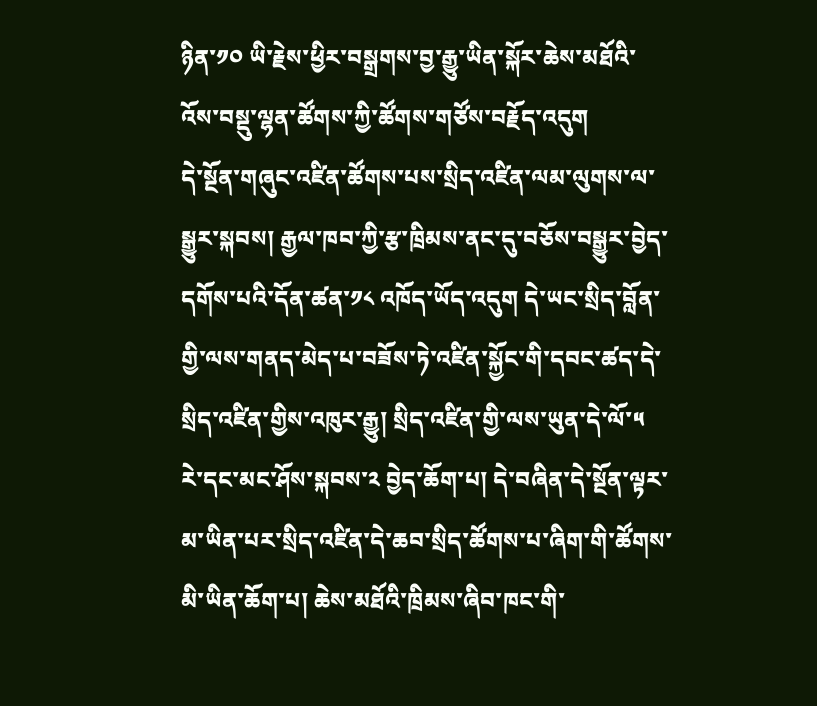ཉིན་༡༠ ཡི་རྗེས་ཕྱིར་བསྒྲགས་བྱ་རྒྱུ་ཡིན་སྐོར་ཆེས་མཐོའི་འོས་བསྡུ་ལྷན་ཚོགས་ཀྱི་ཚོགས་གཙོས་བརྗོད་འདུག
དེ་སྔོན་གཞུང་འཛིན་ཚོགས་པས་སྲིད་འཛིན་ལམ་ལུགས་ལ་སྒྱུར་སྐབས། རྒྱལ་ཁབ་ཀྱི་རྩ་ཁྲིམས་ནང་དུ་བཅོས་བསྒྱུར་བྱེད་དགོས་པའི་དོན་ཚན་༡༨ འཁོད་ཡོད་འདུག དེ་ཡང་སྲིད་བློན་གྱི་ལས་གནད་མེད་པ་བཟོས་ཏེ་འཛིན་སྐྱོང་གི་དབང་ཚད་དེ་སྲིད་འཛིན་གྱིས་འཁུར་རྒྱུ། སྲིད་འཛིན་གྱི་ལས་ཡུན་དེ་ལོ་༥ རེ་དང་མང་ཤོས་སྐབས་༢ བྱེད་ཆོག་པ། དེ་བཞིན་དེ་སྔོན་ལྟར་མ་ཡིན་པར་སྲིད་འཛིན་དེ་ཆབ་སྲིད་ཚོགས་པ་ཞིག་གི་ཚོགས་མི་ཡིན་ཆོག་པ། ཆེས་མཐོའི་ཁྲིམས་ཞིབ་ཁང་གི་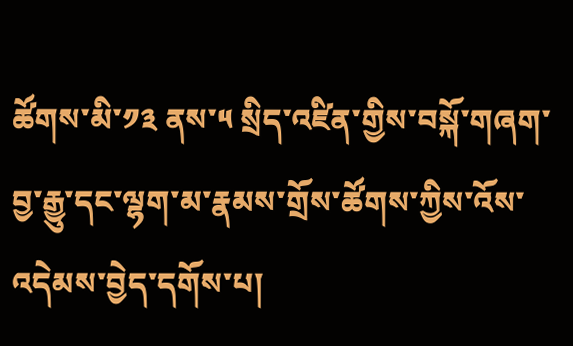ཚོགས་མི་༡༣ ནས་༥ སྲིད་འཛིན་གྱིས་བསྐོ་གཞག་བྱ་རྒྱུ་དང་ལྷག་མ་རྣམས་གྲོས་ཚོགས་ཀྱིས་འོས་འདེམས་བྱེད་དགོས་པ།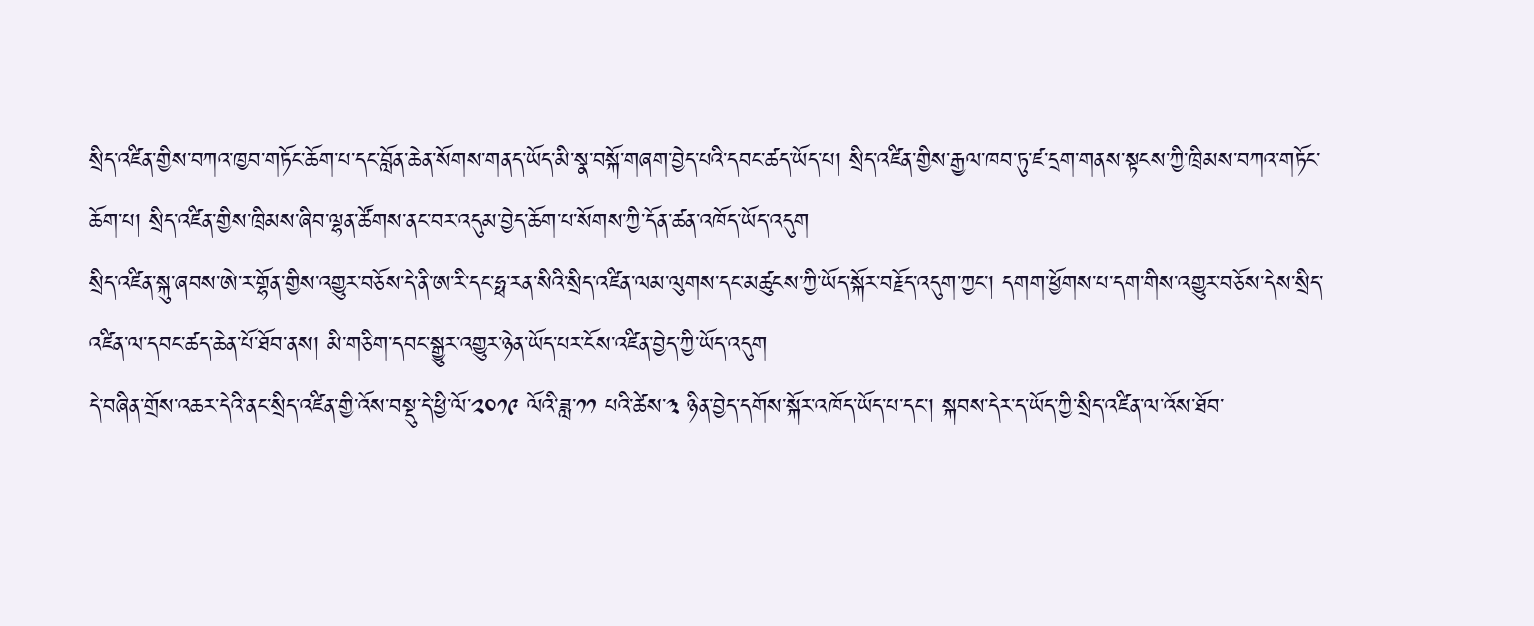སྲིད་འཛིན་གྱིས་བཀའ་ཁྱབ་གཏོང་ཆོག་པ་དང་བློན་ཆེན་སོགས་གནད་ཡོད་མི་སྣ་བསྐོ་གཞག་བྱེད་པའི་དབང་ཚད་ཡོད་པ། སྲིད་འཛིན་གྱིས་རྒྱལ་ཁབ་ཏུ་ཛ་དྲག་གནས་སྟངས་ཀྱི་ཁྲིམས་བཀའ་གཏོང་ཆོག་པ། སྲིད་འཛིན་གྱིས་ཁྲིམས་ཞིབ་ལྷན་ཚོགས་ནང་བར་འདུམ་བྱེད་ཆོག་པ་སོགས་ཀྱི་དོན་ཚན་འཁོད་ཡོད་འདུག
སྲིད་འཛིན་སྐུ་ཞབས་ཨེ་ར་གྷོན་གྱིས་འགྱུར་བཅོས་དེ་ནི་ཨ་རི་དང་ཧྥ་རན་སིའི་སྲིད་འཛིན་ལམ་ལུགས་དང་མཚུངས་ཀྱི་ཡོད་སྐོར་བརྗོད་འདུག་ཀྱང་། དགག་ཕྱོགས་པ་དག་གིས་འགྱུར་བཅོས་དེས་སྲིད་འཛིན་ལ་དབང་ཚད་ཆེན་པོ་ཐོབ་ནས། མི་གཅིག་དབང་སྒྱུར་འགྱུར་ཉེན་ཡོད་པར་ངོས་འཛིན་བྱེད་ཀྱི་ཡོད་འདུག
དེ་བཞིན་གྲོས་འཆར་དེའི་ནང་སྲིད་འཛིན་གྱི་འོས་བསྡུ་དེ་ཕྱི་ལོ་༢༠༡༩ ལོའི་ཟླ་༡༡ པའི་ཚེས་༣ ཉིན་བྱེད་དགོས་སྐོར་འཁོད་ཡོད་པ་དང་། སྐབས་དེར་ད་ཡོད་ཀྱི་སྲིད་འཛིན་ལ་འོས་ཐོབ་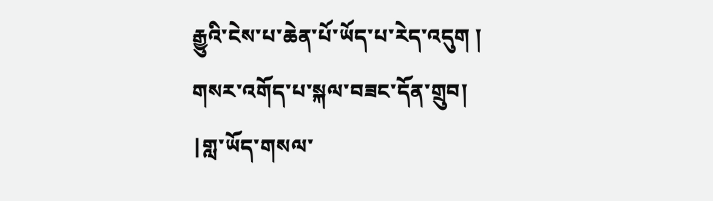རྒྱུའི་ངེས་པ་ཆེན་པོ་ཡོད་པ་རེད་འདུག །
གསར་འགོད་པ་སྐལ་བཟང་དོན་གྲུབ།
|གླ་ཡོད་གསལ་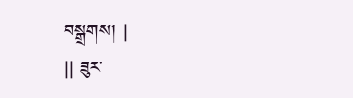བསྒྲགས། |
|| ཟུར་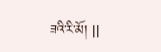ཟའི་རི་མོ། ||